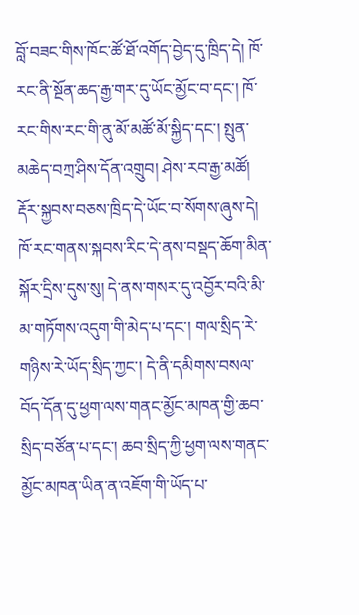བློ་བཟང་གིས་ཁོང་ཚོ་ཐོ་འགོད་བྱེད་དུ་ཁྲིད་དེ། ཁོ་རང་ནི་སྔོན་ཆད་རྒྱ་གར་དུ་ཡོང་མྱོང་བ་དང་། ཁོ་རང་གིས་རང་གི་ནུ་མོ་མཚོ་མོ་སྐྱིད་དང་། སྤུན་མཆེད་བཀྲ་ཤིས་དོན་འགྲུབ། ཤེས་རབ་རྒྱ་མཚོ། རྡོར་སྐྱབས་བཅས་ཁྲིད་དེ་ཡོང་བ་སོགས་ཞུས་དེ། ཁོ་རང་གནས་སྐབས་རིང་དེ་ནས་བསྡད་ཆོག་མིན་སྐོར་དྲིས་དུས་སུ། དེ་ནས་གསར་དུ་འབྱོར་བའི་མི་མ་གཏོགས་འདུག་གི་མེད་པ་དང་། གལ་སྲིད་རེ་གཉིས་རེ་ཡོད་སྲིད་ཀྱང་། དེ་ནི་དམིགས་བསལ་བོད་དོན་དུ་ཕྱག་ལས་གནང་མྱོང་མཁན་གྱི་ཆབ་སྲིད་བཙོན་པ་དང་། ཆབ་སྲིད་ཀྱི་ཕྱག་ལས་གནང་མྱོང་མཁན་ཡིན་ན་འཇོག་གི་ཡོད་པ་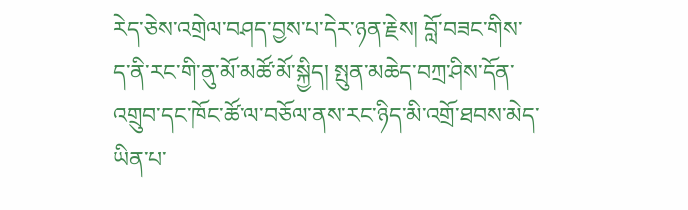རེད་ཅེས་འགྲེལ་བཤད་བྱས་པ་དེར་ཉན་རྗེས། བློ་བཟང་གིས་ད་ནི་རང་གི་ནུ་མོ་མཚོ་མོ་སྐྱིད། སྤུན་མཆེད་བཀྲ་ཤིས་དོན་འགྲུབ་དང་ཁོང་ཚོ་ལ་བཅོལ་ནས་རང་ཉིད་མི་འགྲོ་ཐབས་མེད་ཡིན་པ་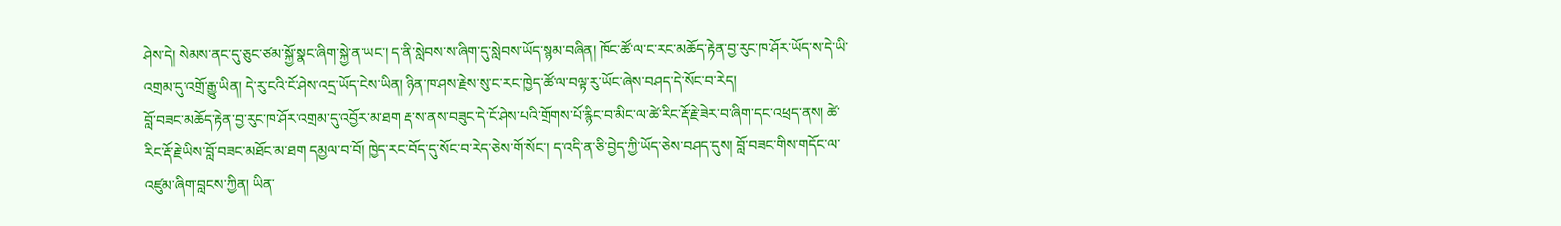ཤེས་དེ། སེམས་ནང་དུ་ཅུང་ཙམ་སྐྱོ་སྣང་ཞིག་སྐྱེ་ན་ཡང་། ད་ནི་སླེབས་ས་ཞིག་དུ་སླེབས་ཡོད་སྙམ་བཞིན། ཁོང་ཚོ་ལ་ང་རང་མཆོད་རྟེན་བྱ་རུང་ཁ་ཤོར་ཡོད་ས་དེ་ཡི་འགྲམ་དུ་འགྲོ་རྒྱུ་ཡིན། དེ་རུ་ངའི་ངོ་ཤེས་འདྲ་ཡོད་ངེས་ཡིན། ཉིན་ཁ་ཤས་རྗེས་སུ་ང་རང་ཁྱེད་ཚོ་ལ་བལྟ་རུ་ཡོང་ཞེས་བཤད་དེ་སོང་བ་རེད།
བློ་བཟང་མཆོད་རྟེན་བྱ་རུང་ཁ་ཤོར་འགྲམ་དུ་འབྱོར་མ་ཐག རྡ་ས་ནས་བཟུང་དེ་ངོ་ཤེས་པའི་གྲོགས་པོ་རྙིང་བ་མིང་ལ་ཚེ་རིང་རྡོ་རྗེ་ཟེར་བ་ཞིག་དང་འཕྲད་ནས། ཚེ་རིང་རྡོ་རྗེ་ཡིས་བློ་བཟང་མཐོང་མ་ཐག དམྱལ་བ་བོ། ཁྱེད་རང་བོད་དུ་སོང་བ་རེད་ཅེས་གོ་སོང་། ད་འདི་ན་ཅི་བྱེད་ཀྱི་ཡོད་ཅེས་བཤད་དུས། བློ་བཟང་གིས་གདོང་ལ་འཛུམ་ཞིག་བླངས་ཀྱིན། ཡིན་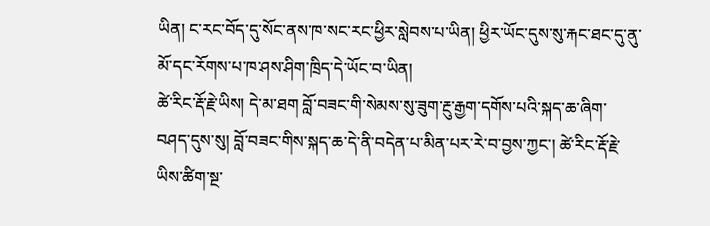ཡིན། ང་རང་བོད་དུ་སོང་ནས་ཁ་སང་རང་ཕྱིར་སླེབས་པ་ཡིན། ཕྱིར་ཡོང་དུས་སུ་རྐང་ཐང་དུ་ནུ་མོ་དང་རོགས་པ་ཁ་ཤས་ཤིག་ཁྲིད་དེ་ཡོང་བ་ཡིན།
ཚེ་རིང་རྡོ་རྗེ་ཡིས། དེ་མ་ཐག བློ་བཟང་གི་སེམས་སུ་ཟུག་རྔུ་རྒྱག་དགོས་པའི་སྐད་ཆ་ཞིག་བཤད་དུས་སུ། བློ་བཟང་གིས་སྐད་ཆ་དེ་ནི་བདེན་པ་མིན་པར་རེ་བ་བྱས་ཀྱང་། ཚེ་རིང་རྡོ་རྗེ་ཡིས་ཚིག་སྔ་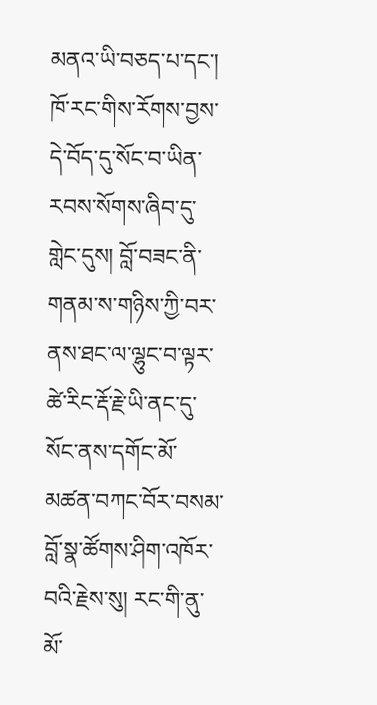མནའ་ཡི་བཅད་པ་དང་། ཁོ་རང་གིས་རོགས་བྱས་དེ་བོད་དུ་སོང་བ་ཡིན་རབས་སོགས་ཞིབ་དུ་གླེང་དུས། བློ་བཟང་ནི་གནམ་ས་གཉིས་ཀྱི་བར་ནས་ཐང་ལ་ལྷུང་བ་ལྟར་ཚེ་རིང་རྡོ་རྗེ་ཡི་ནང་དུ་སོང་ནས་དགོང་མོ་མཚན་བཀང་བོར་བསམ་བློ་སྣ་ཚོགས་ཤིག་འཁོར་བའི་རྗེས་སུ། རང་གི་ནུ་མོ་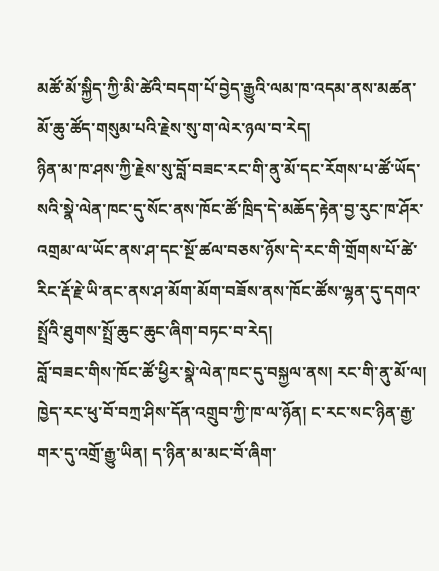མཚོ་མོ་སྐྱིད་ཀྱི་མི་ཚེའི་བདག་པོ་བྱེད་རྒྱུའི་ལམ་ཁ་འདམ་ནས་མཚན་མོ་ཆུ་ཚོད་གསུམ་པའི་རྗེས་སུ་ག་ལེར་ཉལ་བ་རེད།
ཉིན་མ་ཁ་ཤས་ཀྱི་རྗེས་སུ་བློ་བཟང་རང་གི་ནུ་མོ་དང་རོགས་པ་ཚོ་ཡོད་སའི་སྣེ་ལེན་ཁང་དུ་སོང་ནས་ཁོང་ཚོ་ཁྲིད་དེ་མཆོད་རྟེན་བྱ་རུང་ཁ་ཤོར་འགྲམ་ལ་ཡོང་ནས་ཤ་དང་སྔོ་ཚལ་བཅས་ཉོས་དེ་རང་གི་གྲོགས་པོ་ཚེ་རིང་རྡོ་རྗེ་ཡི་ནང་ནས་ཤ་མོག་མོག་བཟོས་ནས་ཁོང་ཚོས་ལྷན་དུ་དགའ་སྤྲོའི་ཐུགས་སྤྲོ་ཆུང་ཆུང་ཞིག་བཏང་བ་རེད།
བློ་བཟང་གིས་ཁོང་ཚོ་ཕྱིར་སྣེ་ལེན་ཁང་དུ་བསྐྱལ་ནས། རང་གི་ནུ་མོ་ལ། ཁྱེད་རང་ཕུ་བོ་བཀྲ་ཤིས་དོན་འགྲུབ་ཀྱི་ཁ་ལ་ཉོན། ང་རང་སང་ཉིན་རྒྱ་གར་དུ་འགྲོ་རྒྱུ་ཡིན། ད་ཉིན་མ་མང་བོ་ཞིག་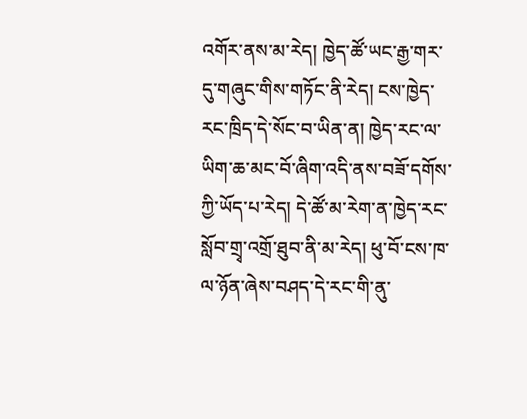འགོར་ནས་མ་རེད། ཁྱེད་ཚོ་ཡང་རྒྱ་གར་དུ་གཞུང་གིས་གཏོང་ནི་རེད། ངས་ཁྱེད་རང་ཁྲིད་དེ་སོང་བ་ཡིན་ན། ཁྱེད་རང་ལ་ཡིག་ཆ་མང་བོ་ཞིག་འདི་ནས་བཟོ་དགོས་ཀྱི་ཡོད་པ་རེད། དེ་ཚོ་མ་རེག་ན་ཁྱེད་རང་སློབ་གྲྭ་འགྲོ་ཐུབ་ནི་མ་རེད། ཕུ་བོ་ངས་ཁ་ལ་ཉོན་ཞེས་བཤད་དེ་རང་གི་ནུ་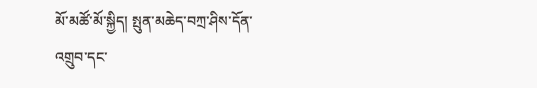མོ་མཚོ་མོ་སྐྱིད། སྤུན་མཆེད་བཀྲ་ཤིས་དོན་འགྲུབ་དང་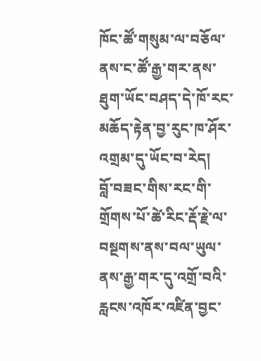ཁོང་ཚོ་གསུམ་ལ་བཅོལ་ནས་ང་ཚོ་རྒྱ་གར་ནས་ཐུག་ཡོང་བཤད་དེ་ཁོ་རང་མཆོད་རྟེན་བྱ་རུང་ཁ་ཤོར་འགྲམ་དུ་ཡོང་བ་རེད།
བློ་བཟང་གིས་རང་གི་གྲོགས་པོ་ཚེ་རིང་རྡོ་རྗེ་ལ་བསྔགས་ནས་བལ་ཡུལ་ནས་རྒྱ་གར་དུ་འགྲོ་བའི་རླངས་འཁོར་འཛིན་བྱང་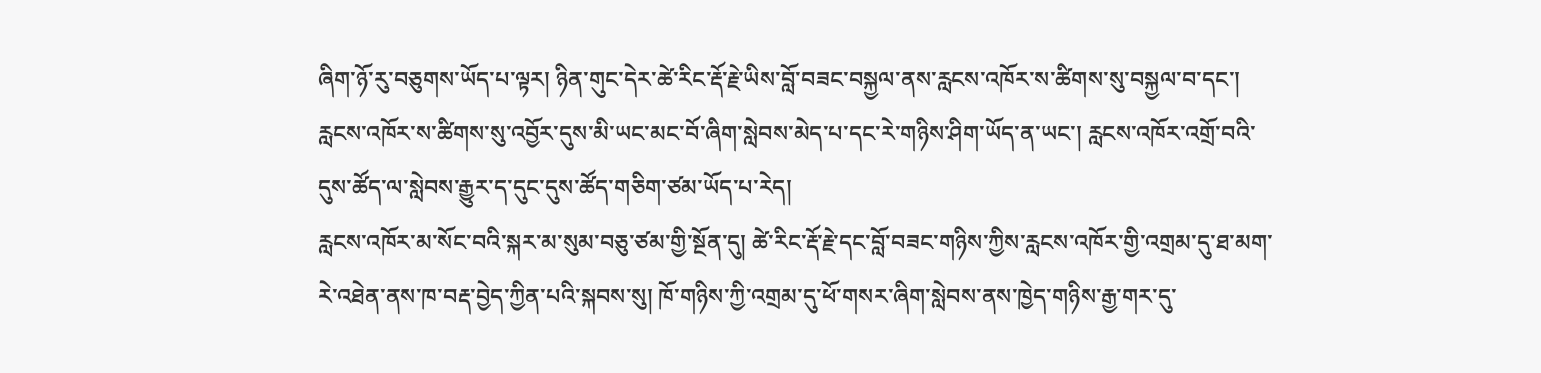ཞིག་ཉོ་རུ་བཅུགས་ཡོད་པ་ལྟར། ཉིན་གུང་དེར་ཚེ་རིང་རྡོ་རྗེ་ཡིས་བློ་བཟང་བསྐྱལ་ནས་རླངས་འཁོར་ས་ཚིགས་སུ་བསྐྱལ་བ་དང་། རླངས་འཁོར་ས་ཚིགས་སུ་འབྱོར་དུས་མི་ཡང་མང་བོ་ཞིག་སླེབས་མེད་པ་དང་རེ་གཉིས་ཤིག་ཡོད་ན་ཡང་། རླངས་འཁོར་འགྲོ་བའི་དུས་ཚོད་ལ་སླེབས་རྒྱུར་ད་དུང་དུས་ཚོད་གཅིག་ཙམ་ཡོད་པ་རེད།
རླངས་འཁོར་མ་སོང་བའི་སྐར་མ་སུམ་བཅུ་ཙམ་གྱི་སྔོན་དུ། ཚེ་རིང་རྡོ་རྗེ་དང་བློ་བཟང་གཉིས་ཀྱིས་རླངས་འཁོར་གྱི་འགྲམ་དུ་ཐ་མག་རེ་འཐེན་ནས་ཁ་བརྡ་བྱེད་ཀྱིན་པའི་སྐབས་སུ། ཁོ་གཉིས་ཀྱི་འགྲམ་དུ་ཕོ་གསར་ཞིག་སླེབས་ནས་ཁྱེད་གཉིས་རྒྱ་གར་དུ་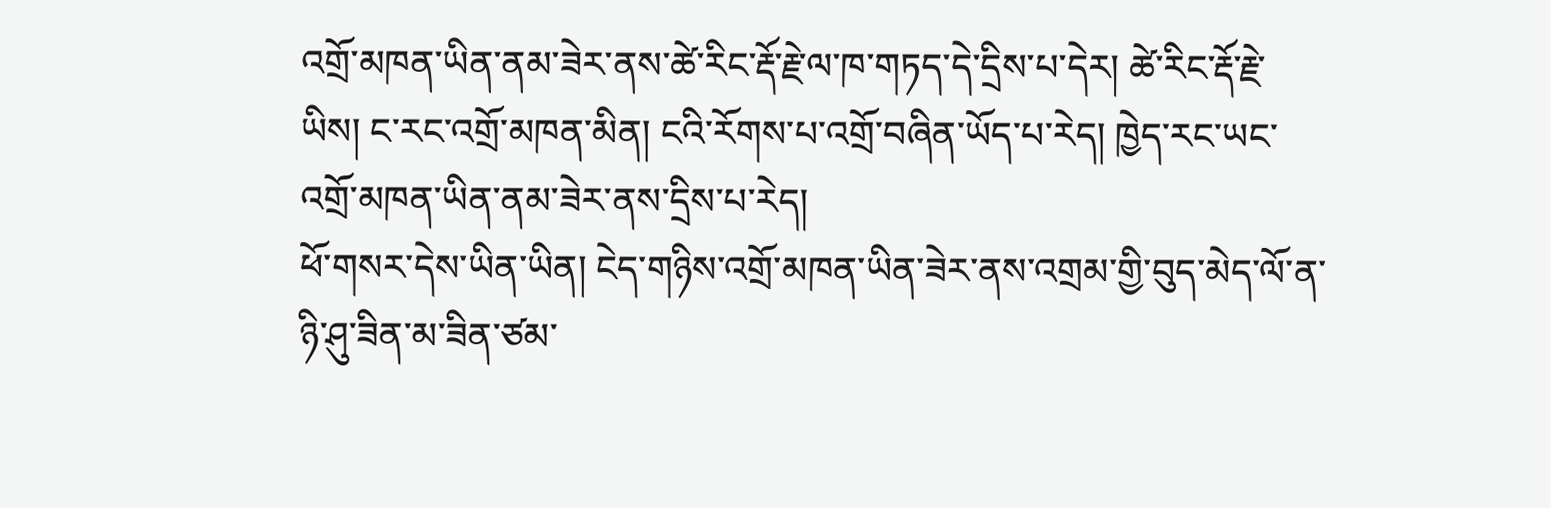འགྲོ་མཁན་ཡིན་ནམ་ཟེར་ནས་ཚེ་རིང་རྡོ་རྗེ་ལ་ཁ་གཏད་དེ་དྲིས་པ་དེར། ཚེ་རིང་རྡོ་རྗེ་ཡིས། ང་རང་འགྲོ་མཁན་མིན། ངའི་རོགས་པ་འགྲོ་བཞིན་ཡོད་པ་རེད། ཁྱེད་རང་ཡང་འགྲོ་མཁན་ཡིན་ནམ་ཟེར་ནས་དྲིས་པ་རེད།
ཕོ་གསར་དེས་ཡིན་ཡིན། ངེད་གཉིས་འགྲོ་མཁན་ཡིན་ཟེར་ནས་འགྲམ་གྱི་བུད་མེད་ལོ་ན་ཉི་ཤུ་ཟིན་མ་ཟིན་ཙམ་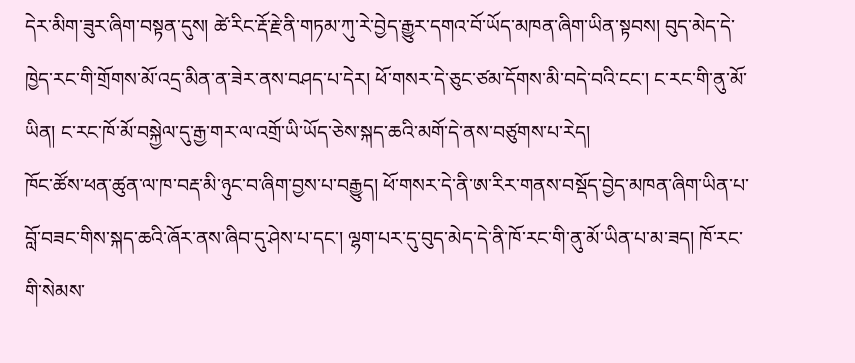དེར་མིག་ཟུར་ཞིག་བསྟན་དུས། ཚེ་རིང་རྡོ་རྗེ་ནི་གཏམ་ཀུ་རེ་བྱེད་རྒྱུར་དགའ་བོ་ཡོད་མཁན་ཞིག་ཡིན་སྟབས། བུད་མེད་དེ་ཁྱེད་རང་གི་གྲོགས་མོ་འདྲ་མིན་ན་ཟེར་ནས་བཤད་པ་དེར། ཕོ་གསར་དེ་ཅུང་ཙམ་དོགས་མི་བདེ་བའི་ངང་། ང་རང་གི་ནུ་མོ་ཡིན། ང་རང་ཁོ་མོ་བསྐྱེལ་དུ་རྒྱ་གར་ལ་འགྲོ་ཡི་ཡོད་ཅེས་སྐད་ཆའི་མགོ་དེ་ནས་བཙུགས་པ་རེད།
ཁོང་ཚོས་ཕན་ཚུན་ལ་ཁ་བརྡ་མི་ཉུང་བ་ཞིག་བྱས་པ་བརྒྱུད། ཕོ་གསར་དེ་ནི་ཨ་རིར་གནས་བསྡོད་བྱེད་མཁན་ཞིག་ཡིན་པ་བློ་བཟང་གིས་སྐད་ཆའི་ཞོར་ནས་ཞིབ་དུ་ཤེས་པ་དང་། ལྷག་པར་དུ་བུད་མེད་དེ་ནི་ཁོ་རང་གི་ནུ་མོ་ཡིན་པ་མ་ཟད། ཁོ་རང་གི་སེམས་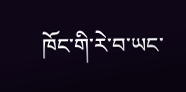ཁོང་གི་རེ་བ་ཡང་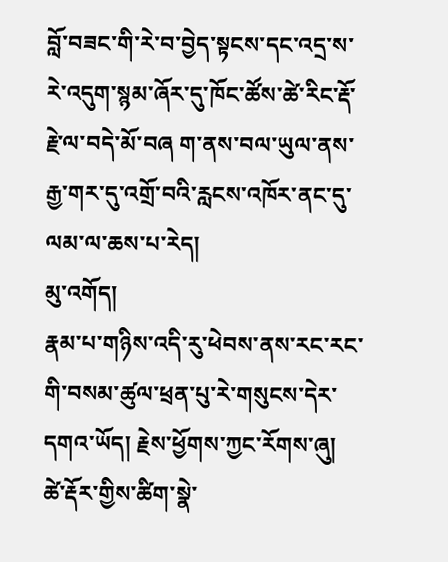བློ་བཟང་གི་རེ་བ་བྱེད་སྟངས་དང་འདྲ་ས་རེ་འདུག་སྙམ་ཞོར་དུ་ཁོང་ཚོས་ཚེ་རིང་རྡོ་རྗེ་ལ་བདེ་མོ་བཞ ག་ནས་བལ་ཡུལ་ནས་རྒྱ་གར་དུ་འགྲོ་བའི་རླངས་འཁོར་ནང་དུ་ལམ་ལ་ཆས་པ་རེད།
མུ་འགོད།
རྣམ་པ་གཉིས་འདི་རུ་ཕེབས་ནས་རང་རང་གི་བསམ་ཚུལ་ཕྲན་པུ་རེ་གསུངས་དེར་དགའ་ཡོད། རྗེས་ཕྱོགས་ཀྱང་རོགས་ཞུ།
ཚེ་རྡོར་གྱིས་ཚིག་སྣེ་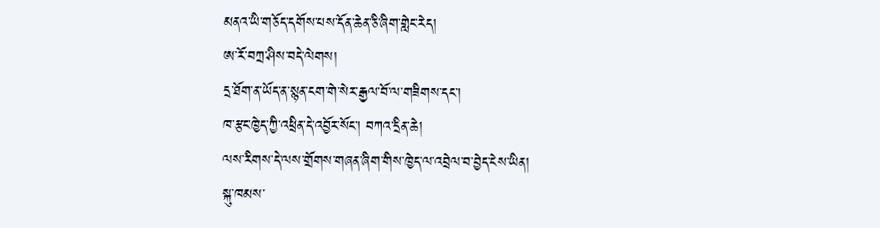མནའ་ཡི་གཅོད་དགོས་པས་དོན་ཆེན་ཅི་ཞིག་གླེང་རེད།
ཨ་རོ་བཀྲ་ཤིས་བདེ་ལེགས།
དྲ་ཐོག་ན་ཡོད་ན་སྙན་ངག་གེ་སེར་རྒྱལ་བོ་ལ་གཟིགས་དང་།
ཁ་རྩང་ཁྱེད་ཀྱི་འཕྲིན་དེ་འབྱོར་སོང་། བཀའ་དྲིན་ཆེ།
ལས་རིགས་དེ་ལས་གྲོགས་གཞན་ཞིག་གིས་ཁྱེད་ལ་འབྲེལ་བ་བྱེད་ངེས་ཡིན།
སྐུ་ཁམས་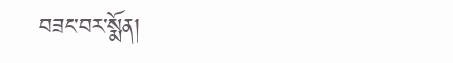བཟང་བར་སྨོན།